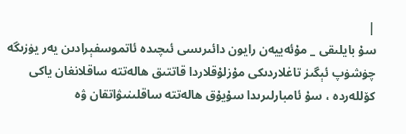|
سۇ بايلىقى _ مۇئەييەن رايون دائىرىسى ئىچىدە ئاتموسفېرادىن يەر يۈزىگە چۈشۈپ ئېگىز تاغلاردىكى مۇزلۇقلاردا قاتتىق ھالەتتە ساقلانغان ياكى كۆللەردە ، سۇ ئامبارلىرىدا سۇيۇق ھالەتتە ساقلىنىۋاتقان ۋە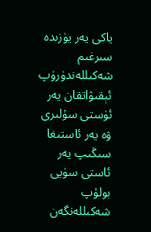ياكى يەر يۈزىدە سىرغىم شەكىللەندۈرۈپ ئېقىۋاتقان يەر ئۈستى سۇلىرى ۋە يەر ئاستىغا سىڭىپ يەر ئاستى سۈيى بولۇپ شەكىللەنگەن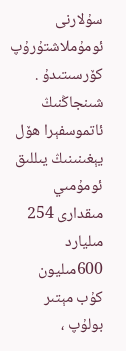سۇلارنى ئومۇملاشتۇرۇپ كۆرسىتىدۇ . شىنجاڭنىڭ ئاتموسفېرا ھۆل يېغىنىنىڭ يىللىق ئومۇمىي مىقدارى 254 مىليارد 600مىليون كۇب مېتىر بولۇپ ،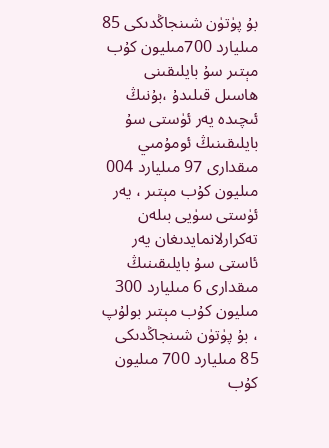بۇ پۈتۈن شىنجاڭدىكى 85 مىليارد 700مىليون كۇب مېتىر سۇ بايلىقىنى ھاسىل قىلىدۇ ،بۇنىڭ ئىچىدە يەر ئۈستى سۇ بايلىقىنىڭ ئومۇمىي مىقدارى 97 مىليارد 004 مىليون كۇب مېتىر ، يەر ئۈستى سۈيى بىلەن تەكرارلانمايدىغان يەر ئاستى سۇ بايلىقىنىڭ مىقدارى 6 مىليارد 300 مىليون كۇب مېتىر بولۇپ ، بۇ پۈتۈن شىنجاڭدىكى 85 مىليارد 700 مىليون كۇب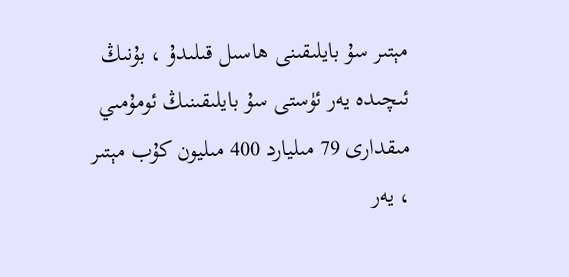مېتىر سۇ بايلىقىنى ھاسىل قىلىدۇ ، بۇنىڭ ئىچىدە يەر ئۈستى سۇ بايلىقىنىڭ ئومۇمىي مىقدارى 79 مىليارد 400 مىليون كۇب مېتىر ، يەر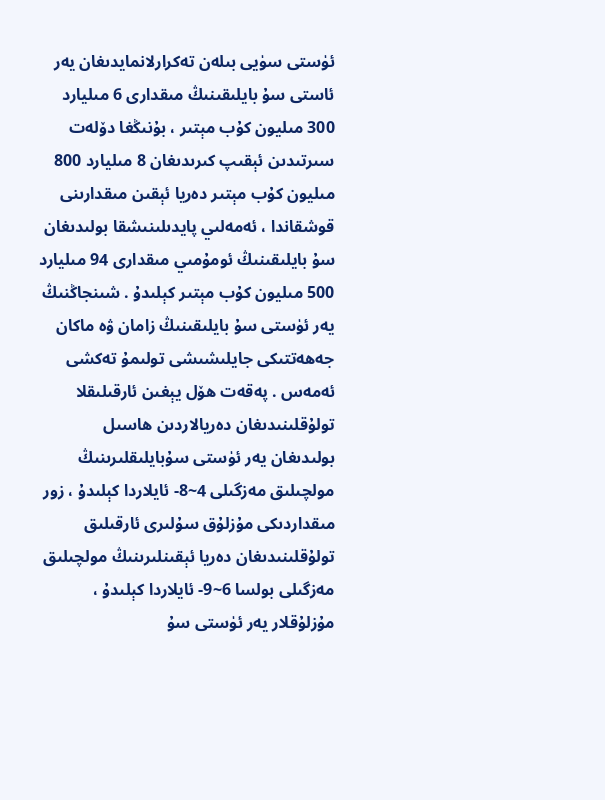ئۈستى سۈيى بىلەن تەكرارلانمايدىغان يەر ئاستى سۇ بايلىقىنىڭ مىقدارى 6 مىليارد 300 مىليون كۇب مېتىر ، بۇنىڭغا دۆلەت سىرتىدىن ئېقىپ كىرىدىغان 8 مىليارد 800 مىليون كۇب مېتىر دەريا ئېقىن مىقدارىنى قوشقاندا ، ئەمەلىي پايدىلىنىشقا بولىدىغان سۇ بايلىقىنىڭ ئومۇمىي مىقدارى 94 مىليارد 500 مىليون كۇب مېتىر كېلىدۇ . شىنجاڭنىڭ يەر ئۈستى سۇ بايلىقىنىڭ زامان ۋە ماكان جەھەتتىكى جايلىشىشى تولىمۇ تەكشى ئەمەس . پەقەت ھۆل يېغىن ئارقىلىقلا تولۇقلىنىدىغان دەريالاردىن ھاسىل بولىدىغان يەر ئۈستى سۇبايلىقلىرىنىڭ مولچىلىق مەزگىلى 4~8- ئايلاردا كېلىدۇ ، زور مىقداردىكى مۇزلۇق سۇلىرى ئارقىلىق تولۇقلىنىدىغان دەريا ئېقىنلىرىنىڭ مولچىلىق مەزگىلى بولسا 6~9- ئايلاردا كېلىدۇ ، مۇزلۇقلار يەر ئۈستى سۇ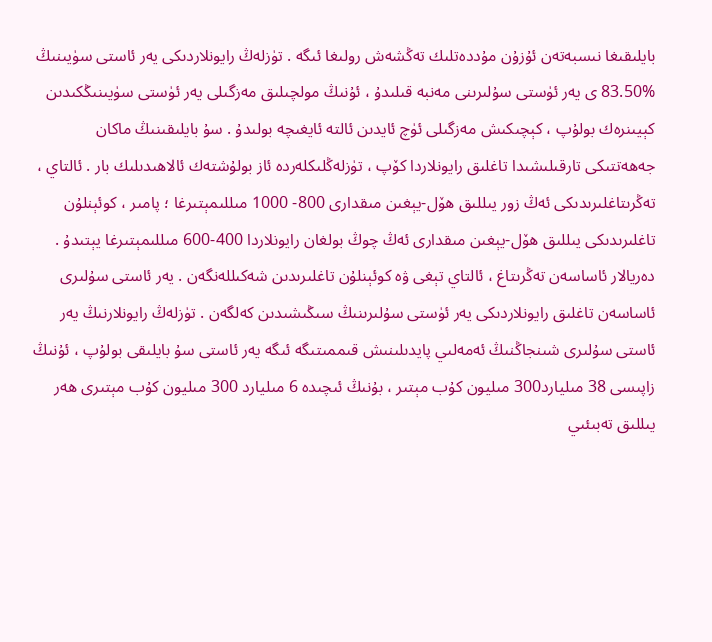بايلىقىغا نىسبەتەن ئۇزۇن مۇددەتلىك تەڭشەش رولىغا ئىگە . تۈزلەڭ رايونلاردىكى يەر ئاستى سۈيىنىڭ %83.50 ى يەر ئۈستى سۇلىرىنى مەنبە قىلىدۇ ، ئۇنىڭ مولچىلىق مەزگىلى يەر ئۈستى سۈيىنىڭكىدىن كېيىنرەك بولۇپ ، كېچىكىش مەزگىلى ئۈچ ئايدىن ئالتە ئايغىچە بولىدۇ . سۇ بايلىقىنىڭ ماكان جەھەتتىكى تارقىلىشىدا تاغلىق رايونلاردا كۆپ ، تۈزلەڭلىكلەردە ئاز بولۇشتەك ئالاھىدىلىك بار . ئالتاي ، تەڭرىتاغلىرىدىكى ئەڭ زور يىللىق ھۆل-يېغىن مىقدارى 800- 1000 مىللىمېتىرغا ؛ پامىر ، كوئېنلۇن تاغلىرىدىكى يىللىق ھۆل-يېغىن مىقدارى ئەڭ چوڭ بولغان رايونلاردا 400-600 مىللىمېتىرغا يېتىدۇ . دەريالار ئاساسەن تەڭرىتاغ ، ئالتاي تېغى ۋە كوئېنلۇن تاغلىرىدىن شەكىللەنگەن . يەر ئاستى سۇلىرى ئاساسەن تاغلىق رايونلاردىكى يەر ئۈستى سۇلىرىنىڭ سىڭىشىدىن كەلگەن . تۈزلەڭ رايونلارنىڭ يەر ئاستى سۇلىرى شىنجاڭنىڭ ئەمەلىي پايدىلىنىش قىممىتىگە ئىگە يەر ئاستى سۇ بايلىقى بولۇپ ، ئۇنىڭ زاپىسى 38 مىليارد300 مىليون كۇب مېتىر ، بۇنىڭ ئىچىدە 6 مىليارد 300 مىليون كۇب مېتىرى ھەر يىللىق تەبىئىي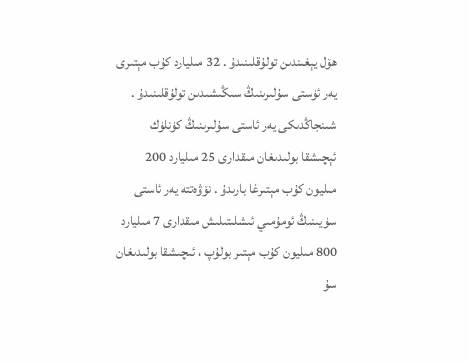ھۆل يېغىندىن تولۇقلىنىدۇ . 32 مىليارد كۇب مېتىرى يەر ئۈستى سۇلىرىنىڭ سىڭىشىدىن تولۇقلىنىدۇ . شىنجاڭدىكى يەر ئاستى سۇلىرىنىڭ كۈنلۈك ئېچىشقا بولىدىغان مىقدارى 25 مىليارد 200 مىليون كۇب مېتىرغا بارىدۇ . نۆۋەتتە يەر ئاستى سۈيىنىڭ ئومۇمىي ئىشلىتىلىش مىقدارى 7 مىليارد 800 مىليون كۇب مېتىر بولۇپ ، ئىچىشقا بولىدىغان سۇ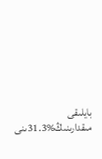بايلىقى مىقدارىنىڭ%31.3ىنى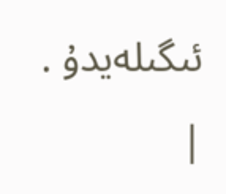ئىگىلەيدۇ .
|